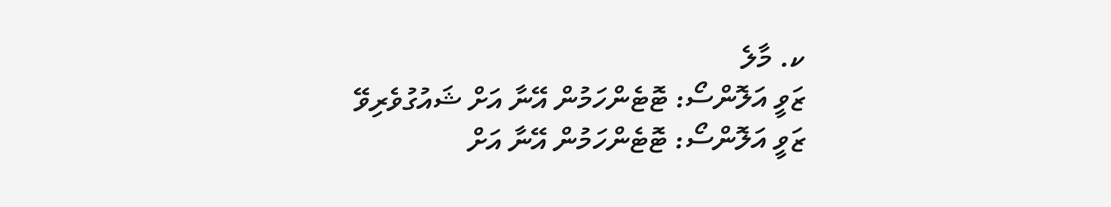ކ. މާލެ
ޒަވީ އަލޮންސޯ: ޓޮޓެންހަމުން އޭނާ އަށް ޝައުގުވެރިވޭ
ޒަވީ އަލޮންސޯ: ޓޮޓެންހަމުން އޭނާ އަށް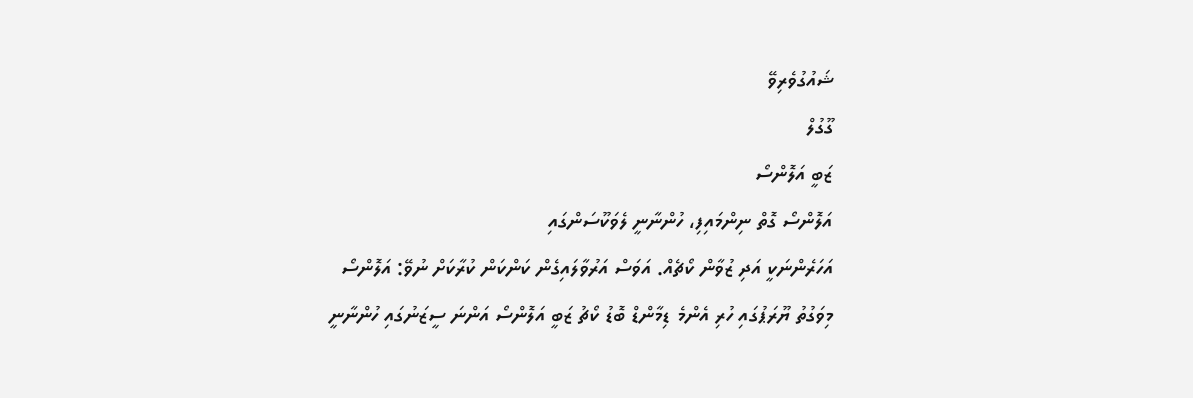ޝައުގުވެރިވޭ
ގޫގުލް
ޒަބީ އަލޮންސޯ
އަލޮންސޯ ގޮތް ނިންމައިފި، ހުންނާނީ ލެވަކޫސަންގައި
އަހަރެންނަކީ އަދި ޒުވާން ކޯޗެއް. އަވަސް އަރުވާލައިގެން ކަންކަން ކުރާކަށް ނުވޭ: އަލޮންސޯ
މިވަގުތު ޔޫރަޕުގައި ހުރި އެންމެ ޑިމާންޑް ބޮޑު ކޯޗު ޒަބީ އަލޮންސޯ އަންނަ ސީޒަނުގައި ހުންނާނީ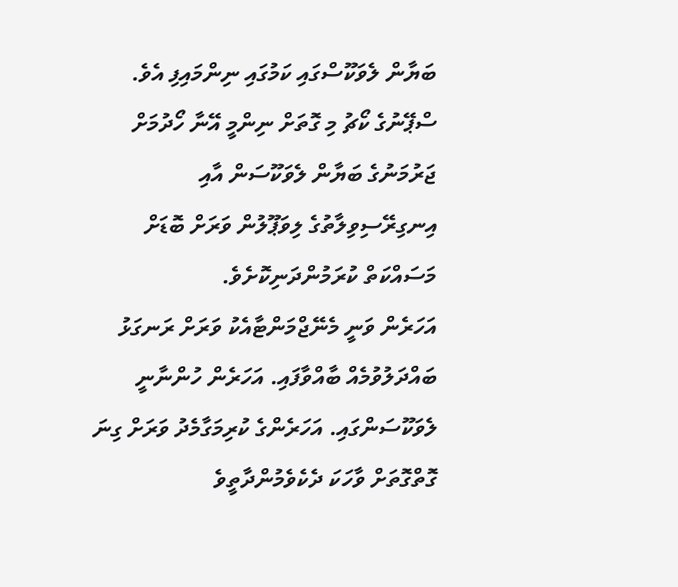ބަޔާން ލެވަކޫސްގައި ކަމުގައި ނިންމައިފި އެވެ.
ސްޕޭނުގެ ކޯޗު މި ގޮތަށް ނިންމީ އޭނާ ހޯދުމަށް ޖަރުމަނުގެ ބަޔާން ލެވަކޫސަން އާއި އިނގިރޭސިވިލާތުގެ ލިވަޕޫލުން ވަރަށް ބޮޑަށް މަސައްކަތް ކުރަމުންދަނިކޮށެވެ.
އަހަރެން ވަނީ މެނޭޖްމަންޓާއެކު ވަރަށް ރަނގަޅު ބައްދަލުވުމެއް ބާއްވާފައި. އަހަރެން ހުންނާނީ ލެވަކޫސަންގައި. އަހަރެންގެ ކުރިމަގާމެދު ވަރަށް ގިނަ ގޮތްގޮތަށް ވާހަކަ ދެކެވެމުންދާތީވެ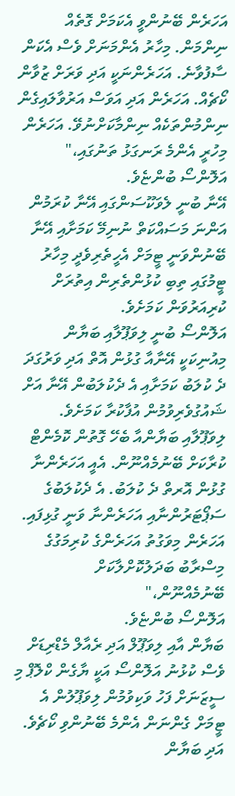އަހަރެން ބޭނުންވީ އެކަމަށް ގޮތެއް ނިންމަން. މިހާރު އެންމަނަށް ވެސް އެކަން ސާފުވާނެ. އަހަރެންނަކީ އަދި ވަރަށް ޒުވާން ކޯޗެއް. އަހަރެން އަދި އަވަސް އަރުވާލައިގެން ނިންމުންތަކެއް ނިންމާކަށްނުވޭ. އަހަރެން މިހުރީ އެންމެ ރަނގަޅު ތަނުގައި،"
އަލޮންސޯ ބުންޏެވެ.
އޭނާ ބުނީ ލެވަކޫސަންގައި އޭނާ ކުރަމުން އަންނަ މަސައްކަތް ނުނިމޭ ކަމަށާއި އޭނާ ބޭނުންވަނީ ޓީމަށް އެހީތެރިވެދީ މިހާރު ޓީމުގައި ތިބި ކުޅުންތެރިން އިތުރަށް ކުރިއަރުވަން ކަމަށެވެ.
އަލޮންސޯ ބުނީ ލިވަޕޫލާއި ބަޔާން މިއުނިކަކީ އޭނާއާ ގުޅުން އޮތް އަދި ވަރުގަދަ ދެ ކުލަބު ކަމަށާއި އެ ދެކުލަބުން އޭނާ އަށް ޝައުގުވެރިވުމުން އުފާކުރާ ކަމަށެވެ.
ލިވަޕޫލާއި ބަޔާންއާ ބެހޭ ގޮތުން ކޮމެންޓް ކުރާކަށް ބޭނުމެއްނޫން. އެއީ އަހަރެންނާ ގުޅުން އޮރތް ދެ ކުލަބު. އެ ދެކުލަބުގެ ސަޕޯޓަރުންނާއި އަހަރެންނާ ވަނީ ގުޅިފައި. އަހަރެން މިވަގުތު އަހަރެންގެ ކުރިމަގުގެ މިސްރާބު ބަދަލުކޮށްލާކަށް ބޭނުމެއްނޫން،"
އަލޮންސޯ ބުންޏެވެ.
ބަޔާން އާއި ލިވަޕޫލް އަދި ރެއާލް މެޑްރިޑަށް ވެސް ކުޅުނު އަލޮންސޯ އަކީ ޔާގެން ކްލޮޕް މި ސީޒަނަށް ފަހު ވަކިވުމުން ލިވަޕޫލުން އެ ޓީމަށް ގެންނަން އެންމެ ބޭނުންވި ކޯޗެވެ. އަދި ބަޔާން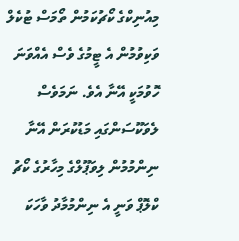މިއުނިކްގެ ކޯޗުކަމުން ތޯމަސް ޓުކެލް ވަކިވުމުން އެ ޓީމުގެ ވެސް އެއްވަނަ ހޮވުމަކީ އޭނާ އެވެ. ނަމަވެސް ލެވަކޫސަންގައި މަޑުކުރަން އޭނާ ނިންމުމުން ލިވަޕޫލްގެ މިހާރުގެ ކޯޗު ކްލޮޕް ވަނީ އެ ނިންމުމާދު ވާހަކަ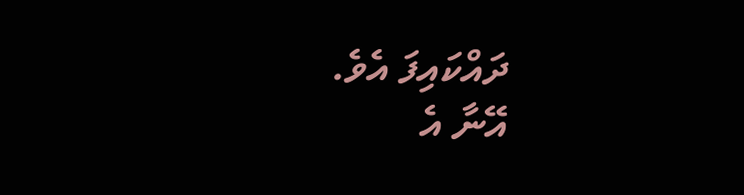ދައްކައިފަ އެވެ.
އޭނާ އެ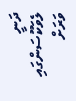ދަނީ ލެވަކޫސަންގައި ވަރަށް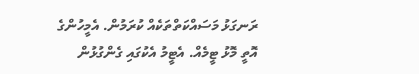ރަނގަޅު މަސައްކަތްތަކެއް ކުރަމުން. އެމީހުންގެ އޮތީ މޮޅު ޓީމެއް. އެޓީމު އެކުގައި ގެންގުޅުން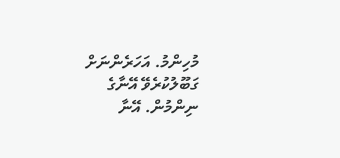މުހިންމު. އަހަރެންނަށް ގަބޫލުކުރެވޭ އޭނާގެ ނިންމުން. އޭނާ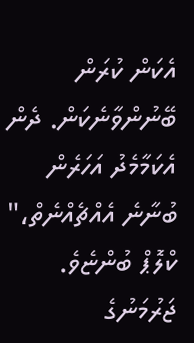އެކަން ކުރަން ބޭނުންވާނެކަން. ދެން އެކަމާމެދު އަހަރެން ބުނާނެ އެއްޗެއްނެތް،"
ކްލޮޕް ބުންޏެވެ.
ޖަރުމަނުގެ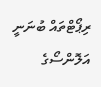ރިޕޯޓްތައް ބުނަނީ އަލޮންސޯގެ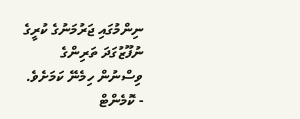ނިންމުގައި ޖަރުމަނުގެ ކުރީގެ ނުފޫޒުގަދަ ތަރިންގެ ވިސްނުން ހިމެނޭ ކަމަށެވެ.
- ކޮމެންޓް